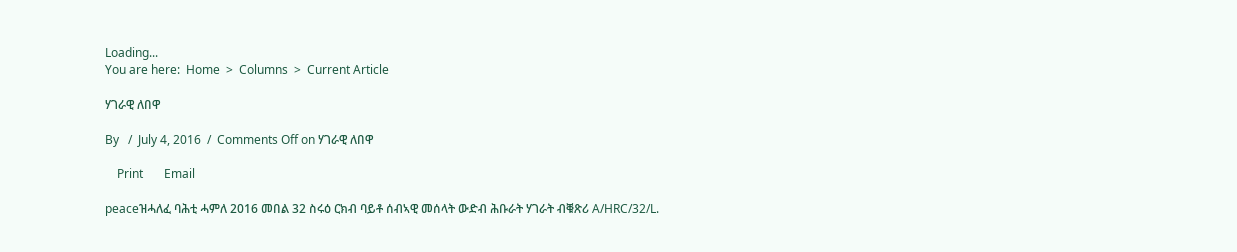Loading...
You are here:  Home  >  Columns  >  Current Article

ሃገራዊ ለበዋ

By   /  July 4, 2016  /  Comments Off on ሃገራዊ ለበዋ

    Print       Email

peaceዝሓለፈ ባሕቲ ሓምለ 2016 መበል 32 ስሩዕ ርክብ ባይቶ ሰብኣዊ መሰላት ውድብ ሕቡራት ሃገራት ብቑጽሪ A/HRC/32/L.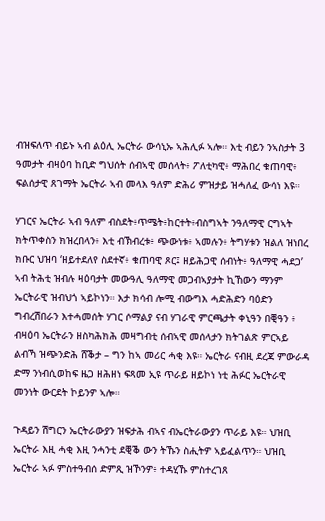ብዝፍለጥ ብይኑ ኣብ ልዕሊ ኤርትራ ውሳኒኡ ኣሕሊፉ ኣሎ። እቲ ብይን ንኣስታት 3 ዓመታት ብዛዕባ ከቢድ ግህሰት ሰብኣዊ መሰላት፥ ፖለቲካዊ፥ ማሕበረ ቁጠባዊ፥ ፍልሰታዊ ጸገማት ኤርትራ ኣብ መላእ ዓለም ድሕሪ ምዝታይ ዝሓለፈ ውሳነ እዩ።

ሃገርና ኤርትራ ኣብ ዓለም ብስደት፥ጥሜት፥ከርተት፥ብስግኣት ንዓለማዊ ርግኣት ክትጥቀስን ክዝረበላን፥ እቲ ብኽብረቱ፥ ጭውነቱ፥ ኣመሉን፥ ትግሃቱን ዝልለ ዝነበረ ክቡር ህዝባ ‘ዘይተደለየ ስደተኛ፥ ቁጠባዊ ጾር፤ ዘይሕጋዊ ሰብነት፥ ዓለማዊ ሓደጋ’ ኣብ ትሕቲ ዝብሉ ዛዕባታት መውዓሊ ዓለማዊ መጋብኣያታት ኪኸውን ማንም ኤርትራዊ ዝብህጎ ኣይኮነን። እታ ክሳብ ሎሚ ብውግእ ሓድሕድን ባዕድን ግብረሽበራን እተሓመሰት ሃገር ሶማልያ ናብ ሃገራዊ ምርጫታት ቀኒዓን በቒዓን ፥ ብዛዕባ ኤርትራን ዘስካሕክሕ መዛግብቲ ሰብኣዊ መሰላታን ክትገልጽ ምርኣይ ልብኻ ዝጭንድሕ ሸቕታ – ግን ከኣ መሪር ሓቂ እዩ። ኤርትራ ናብዚ ደረጃ ምውራዳ ድማ ንነብሲወከፍ ዜጋ ዘሕዘነ ፍጻመ ኢዩ ጥራይ ዘይኮነ ነቲ ሕፉር ኤርትራዊ መንነት ውርደት ኮይንዎ ኣሎ።

ጉዳይን ሽግርን ኤርትራውያን ዝፍታሕ ብኣና ብኤርትራውያን ጥራይ እዩ። ህዝቢ ኤርትራ እዚ ሓቂ እዚ ንሓንቲ ደቒቕ ውን ትኹን ስሒትዎ ኣይፈልጥን። ህዝቢ ኤርትራ ኣፉ ምስተዓብሰ ድምጺ ዝኾንዎ፥ ተዳሂኹ ምስተረገጸ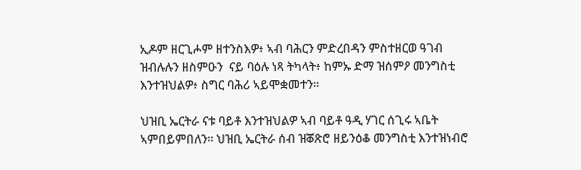ኢዶም ዘርጊሖም ዘተንስእዎ፥ ኣብ ባሕርን ምድረበዳን ምስተዘርወ ዓገብ ዝብሉሉን ዘስምዑን  ናይ ባዕሉ ነጻ ትካላት፥ ከምኡ ድማ ዝሰምዖ መንግስቲ  እንተዝህልዎ፥ ስግር ባሕሪ ኣይሞቋመተን።

ህዝቢ ኤርትራ ናቱ ባይቶ እንተዝህልዎ ኣብ ባይቶ ዓዲ ሃገር ሰጊሩ ኣቤት ኣምበይምበለን። ህዝቢ ኤርትራ ሰብ ዝቖጽሮ ዘይንዕቆ መንግስቲ እንተዝነብሮ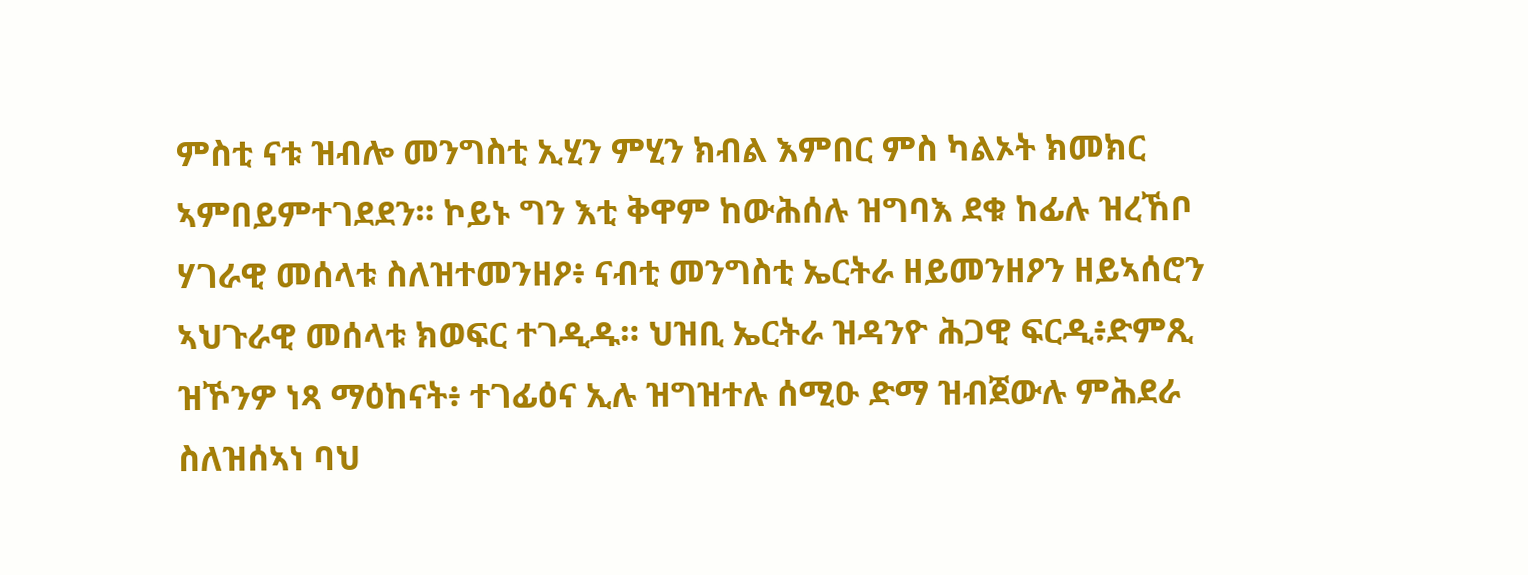ምስቲ ናቱ ዝብሎ መንግስቲ ኢሂን ምሂን ክብል እምበር ምስ ካልኦት ክመክር ኣምበይምተገደደን። ኮይኑ ግን እቲ ቅዋም ከውሕሰሉ ዝግባእ ደቁ ከፊሉ ዝረኸቦ ሃገራዊ መሰላቱ ስለዝተመንዘዖ፥ ናብቲ መንግስቲ ኤርትራ ዘይመንዘዖን ዘይኣሰሮን ኣህጉራዊ መሰላቱ ክወፍር ተገዲዱ። ህዝቢ ኤርትራ ዝዳንዮ ሕጋዊ ፍርዲ፥ድምጺ ዝኾንዎ ነጻ ማዕከናት፥ ተገፊዕና ኢሉ ዝግዝተሉ ሰሚዑ ድማ ዝብጀውሉ ምሕደራ ስለዝሰኣነ ባህ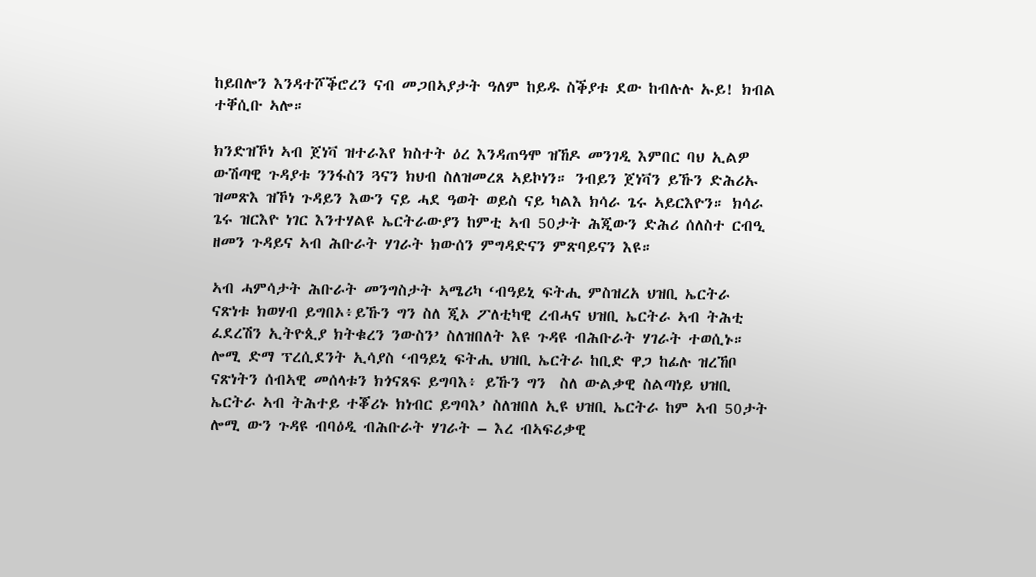ከይበሎን እንዳተሾቕሮረን ናብ መጋበኣያታት ዓለም ከይዱ ስቕያቱ ደው ከብሉሉ ኡይ! ክብል ተቐሲቡ ኣሎ።

ክንድዝኾነ ኣብ ጀነቫ ዝተራእየ ክስተት ዕረ እንዳጠዓሞ ዝኸዶ መንገዲ እምበር ባህ ኢልዎ ውሽጣዊ ጉዳያቱ ንንፋስን ጓናን ክህብ ስለዝመረጸ ኣይኮነን። ንብይን ጀነቫን ይኹን ድሕሪኡ ዝመጽእ ዝኾነ ጉዳይን እውን ናይ ሓደ ዓወት ወይስ ናይ ካልእ ክሳራ ጌሩ ኣይርእዮን። ክሳራ ጌሩ ዝርእዮ ነገር እንተሃልዩ ኤርትራውያን ከምቲ ኣብ 50ታት ሕጂውን ድሕሪ ሰለስተ ርብዒ ዘመን ጉዳይና ኣብ ሕቡራት ሃገራት ክውሰን ምግዳድናን ምጽባይናን እዩ።

ኣብ ሓምሳታት ሕቡራት መንግስታት ኣሜሪካ ‘ብዓይኒ ፍትሒ ምስዝረአ ህዝቢ ኤርትራ ናጽነቱ ክወሃብ ይግበኦ፥ይኹን ግን ስለ ጂኦ ፖለቲካዊ ረብሓና ህዝቢ ኤርትራ ኣብ ትሕቲ ፈደረሽን ኢትዮጲያ ክትቁረን ንውስን’ ስለዝበለት እዩ ጉዳዩ ብሕቡራት ሃገራት ተወሲኑ። ሎሚ ድማ ፕረሲደንት ኢሳያስ ‘ብዓይኒ ፍትሒ ህዝቢ ኤርትራ ከቢድ ዋጋ ከፊሉ ዝረኸቦ ናጽነትን ሰብኣዊ መሰላቱን ክጎናጸፍ ይግባእ፥ ይኹን ግን  ስለ ውልቃዊ ስልጣነይ ህዝቢ ኤርትራ ኣብ ትሕተይ ተቖሪኑ ክነብር ይግባእ’ ስለዝበለ ኢዩ ህዝቢ ኤርትራ ከም ኣብ 50ታት ሎሚ ውን ጉዳዩ ብባዕዲ ብሕቡራት ሃገራት – እረ ብኣፍሪቃዊ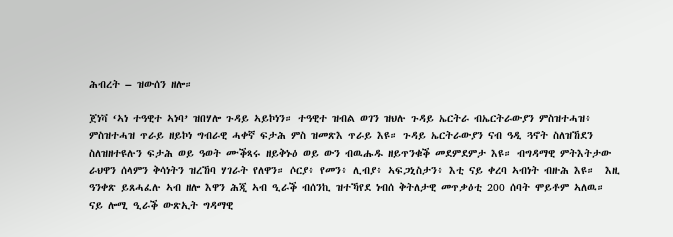ሕብረት – ዝውሰን ዘሎ።

ጀነቫ ‘ኣነ ተዓዊተ ኣነባ’ ዝበሃሎ ጉዳይ ኣይኮነን። ተዓዊተ ዝብል ወገን ዝህሉ ጉዳይ ኤርትራ ብኤርትራውያን ምስዝተሓዝ፥ ምስዝተሓዝ ጥራይ ዘይኮነ ግብራዊ ሓቀኛ ፍታሕ ምስ ዝመጽእ ጥራይ እዩ። ጉዳይ ኤርትራውያን ናብ ዓዲ ጓኖት ስለዝኸደን ስለዝዘተዩሉን ፍታሕ ወይ ዓወት ሙቕጻሩ ዘይቅኑዕ ወይ ውን ብዉሑዱ ዘይጥንቁቕ መደምደምታ እዩ። ብግዳማዊ ምትእትታው ራህዋን ሰላምን ቅሳነትን ዝረኸባ ሃገራት የለዋን። ሶርያ፥ የመን፥ ሊብያ፥ ኣፍጋኒስታን፥ እቲ ናይ ቀረባ ኣብነት ብዙሕ እዩ።  እዚ ዓንቀጽ ይጸሓፈሉ ኣብ ዘሎ እዋን ሕጂ ኣብ ዒራቕ ብሰንኪ ዝተኻየደ ነብሰ ቅትለታዊ መጥቃዕቲ 200 ሰባት ሞይቶም ኣለዉ። ናይ ሎሚ ዒራቕ ውጽኢት ግዳማዊ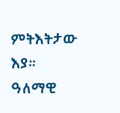ምትእትታው እያ። ዓለማዊ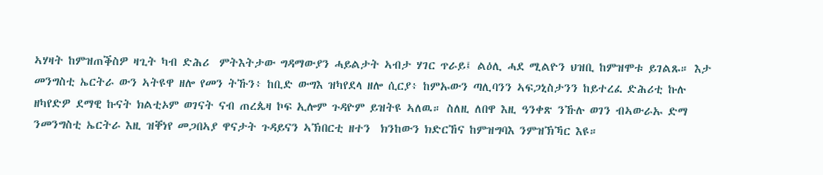ኣሃዛት ከምዝጠቕስዎ ዛጊት ካብ ድሕሪ  ምትእትታው ግዳማውያን ሓይልታት ኣብታ ሃገር ጥራይ፤ ልዕሊ ሓደ ሚልዮን ህዝቢ ከምዝሞቱ ይገልጹ። እታ መንግስቲ ኤርትራ ውን ኣትዩዋ ዘሎ የመን ትኹን፥ ከቢድ ውግእ ዝካየደላ ዘሎ ሲርያ፥ ከምኡውን ጣሊባንን ኣፍጋኒስታንን ከይተረፈ ድሕሪቲ ኩሉ ዘካየድዎ ደማዊ ኩናት ክልቲኦም ወገናት ናብ ጠረጴዛ ኮፍ ኢሎም ጉዳዮም ይዝትዩ ኣለዉ። ስለዚ ለበዋ እዚ ዓንቀጽ ንኹሉ ወገን ብኣውራኡ ድማ ንመንግስቲ ኤርትራ እዚ ዝቐነየ መጋበኣያ ዋናታት ጉዳይናን ኣኽበርቲ ዘተን  ክንከውን ክድርኸና ከምዝግባእ ንምዝኽኻር እዩ።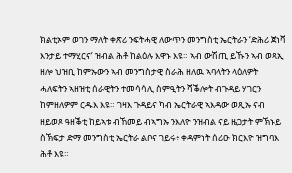ክልቲኦም ወገን ማለት ቀጽሪ ንፍትሓዊ ለውጥን መንግስቲ ኤርትራን ‘ድሕሪ ጀነቫ እንታይ ተማሂርና’ ዝብል ሕቶ ከልዕሉ እዋኑ እዩ። ኣብ ውሽጢ ይኹን ኣብ ወጻኢ ዘሎ ህዝቢ ከምኡውን ኣብ መንግስታዊ ስራሕ ዘለዉ ኣባላትን ላዕለዎት ሓለፍትን ኣዘዝቲ ሰራዊትን ተመሳሳሊ ስምዒትን ሻቕሎት ብጉዳይ ሃገርን ከምዘለዎም ርዱእ እዩ። ገዛእ ጉዳይና ካብ ኤርትራዊ ኣእዳው ወጺኡ ናብ ዘይወጾ ዓዘቕቲ ከይኣቱ ብኸመይ ብኣግኡ ንእለዮ ንዝብል ናይ ዜጋታት ምኽኑይ ስኽፍታ ድማ መንግስቲ ኤርትራ ልቦና ገይሩ፥ ቀዳምነት ሰሪዑ ክርእዮ ዝግባእ ሕቶ እዩ።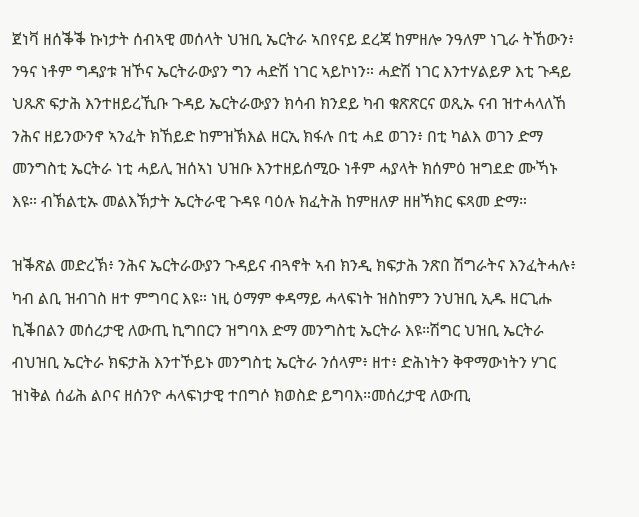ጀነቫ ዘሰቕቕ ኩነታት ሰብኣዊ መሰላት ህዝቢ ኤርትራ ኣበየናይ ደረጃ ከምዘሎ ንዓለም ነጊራ ትኸውን፥ ንዓና ነቶም ግዳያቱ ዝኾና ኤርትራውያን ግን ሓድሽ ነገር ኣይኮነን። ሓድሽ ነገር እንተሃልይዎ እቲ ጉዳይ ህጹጽ ፍታሕ እንተዘይረኺቡ ጉዳይ ኤርትራውያን ክሳብ ክንደይ ካብ ቁጽጽርና ወጺኡ ናብ ዝተሓላለኸ ንሕና ዘይንውንኖ ኣንፈት ክኸይድ ከምዝኽእል ዘርኢ ክፋሉ በቲ ሓደ ወገን፥ በቲ ካልእ ወገን ድማ መንግስቲ ኤርትራ ነቲ ሓይሊ ዝሰኣነ ህዝቡ እንተዘይሰሚዑ ነቶም ሓያላት ክሰምዕ ዝግደድ ሙኻኑ እዩ። ብኽልቲኡ መልእኽታት ኤርትራዊ ጉዳዩ ባዕሉ ክፈትሕ ከምዘለዎ ዘዘኻክር ፍጻመ ድማ።

ዝቕጽል መድረኽ፥ ንሕና ኤርትራውያን ጉዳይና ብጓኖት ኣብ ክንዲ ክፍታሕ ንጽበ ሽግራትና እንፈትሓሉ፥ ካብ ልቢ ዝብገስ ዘተ ምግባር እዩ። ነዚ ዕማም ቀዳማይ ሓላፍነት ዝስከምን ንህዝቢ ኢዱ ዘርጊሑ ኪቕበልን መሰረታዊ ለውጢ ኪግበርን ዝግባእ ድማ መንግስቲ ኤርትራ እዩ።ሽግር ህዝቢ ኤርትራ ብህዝቢ ኤርትራ ክፍታሕ እንተኾይኑ መንግስቲ ኤርትራ ንሰላም፥ ዘተ፥ ድሕነትን ቅዋማውነትን ሃገር ዝነቅል ሰፊሕ ልቦና ዘሰንዮ ሓላፍነታዊ ተበግሶ ክወስድ ይግባእ።መሰረታዊ ለውጢ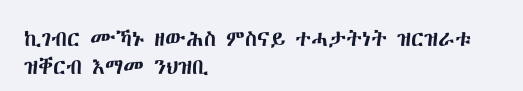ኪገብር ሙኻኑ ዘውሕስ ምስናይ ተሓታትነት ዝርዝራቱ ዝቐርብ እማመ ንህዝቢ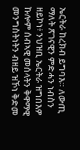ኤርትራ ከረክብ ይግባእ። ለውጢ ማለት ጽገናዊን ምድሓን ነብስን ዘይኮነ፥ ንህዝቢ ኤርትራ ዝግበእዎ ኩሎም ሰብኣዊ መሰላትን ቅዋማዊ መንግስትነትን ብዘይ ዝኾነ ቅድመ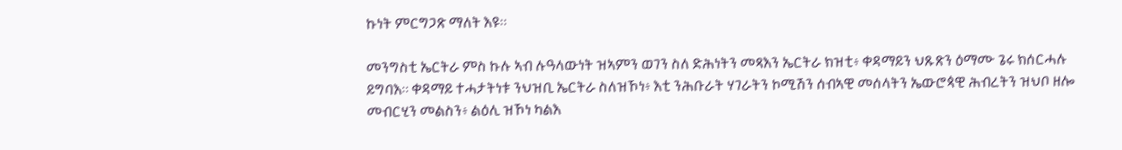ኩነት ምርግጋጽ ማለት እዩ።

መንግስቲ ኤርትራ ምስ ኩሉ ኣብ ሉዓላውነት ዝኣምን ወገን ስለ ድሕነትን መጻእን ኤርትራ ክዝቲ፥ ቀዳማይን ህጹጽን ዕማሙ ጌሩ ክሰርሓሉ ይግባእ። ቀዳማይ ተሓታትነቱ ንህዝቢ ኤርትራ ስለዝኾነ፥ እቲ ንሕቡራት ሃገራትን ኮሚሽን ሰብኣዊ መሰላትን ኤውሮጳዊ ሕብረትን ዝህቦ ዘሎ መብርሂን መልስን፥ ልዕሊ ዝኾነ ካልእ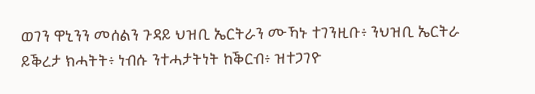ወገን ዋኒንን መሰልን ጉዳይ ህዝቢ ኤርትራን ሙኻኑ ተገንዚቡ፥ ንህዝቢ ኤርትራ ይቕረታ ክሓትት፥ ነብሱ ንተሓታትነት ከቕርብ፥ ዝተጋገዮ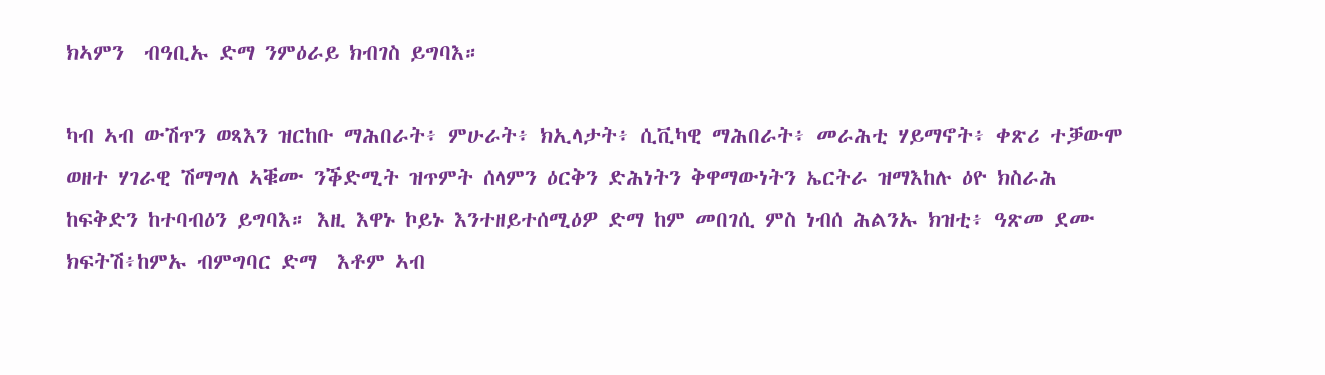ክኣምን  ብዓቢኡ ድማ ንምዕራይ ክብገስ ይግባእ።

ካብ ኣብ ውሽጥን ወጻእን ዝርከቡ ማሕበራት፥ ምሁራት፥ ክኢላታት፥ ሲቪካዊ ማሕበራት፥ መራሕቲ ሃይማኖት፥ ቀጽሪ ተቓውሞ ወዘተ ሃገራዊ ሽማግለ ኣቑሙ ንቕድሚት ዝጥምት ሰላምን ዕርቅን ድሕነትን ቅዋማውነትን ኤርትራ ዝማእከሉ ዕዮ ክስራሕ ከፍቅድን ከተባብዕን ይግባእ። እዚ እዋኑ ኮይኑ እንተዘይተሰሚዕዎ ድማ ከም መበገሲ ምስ ነብሰ ሕልንኡ ክዝቲ፥ ዓጽመ ደሙ ክፍትሽ፥ከምኡ ብምግባር ድማ  እቶም ኣብ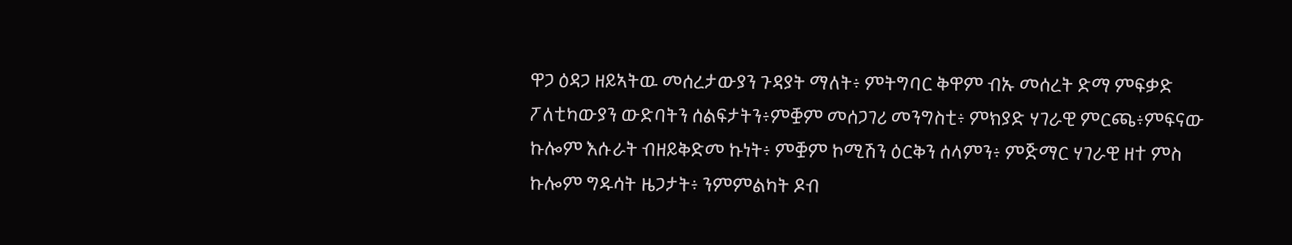ዋጋ ዕዳጋ ዘይኣትዉ መሰረታውያን ጉዳያት ማለት፥ ምትግባር ቅዋም ብኡ መሰረት ድማ ምፍቃድ ፖለቲካውያን ውድባትን ሰልፍታትን፥ምቛም መሰጋገሪ መንግስቲ፥ ምክያድ ሃገራዊ ምርጫ፥ምፍናው ኩሎም እሱራት ብዘይቅድመ ኩነት፥ ምቛም ኮሚሽን ዕርቅን ሰላምን፥ ምጅማር ሃገራዊ ዘተ ምስ ኩሎም ግዱሳት ዜጋታት፥ ንምምልካት ዶብ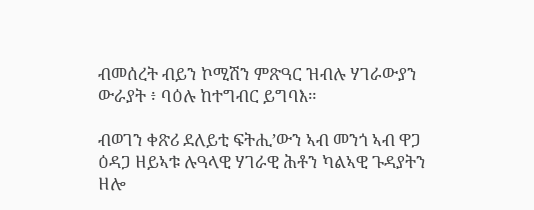ብመሰረት ብይን ኮሚሽን ምጽዓር ዝብሉ ሃገራውያን ውራያት ፥ ባዕሉ ከተግብር ይግባእ።

ብወገን ቀጽሪ ደለይቲ ፍትሒ’ውን ኣብ መንጎ ኣብ ዋጋ ዕዳጋ ዘይኣቱ ሉዓላዊ ሃገራዊ ሕቶን ካልኣዊ ጉዳያትን ዘሎ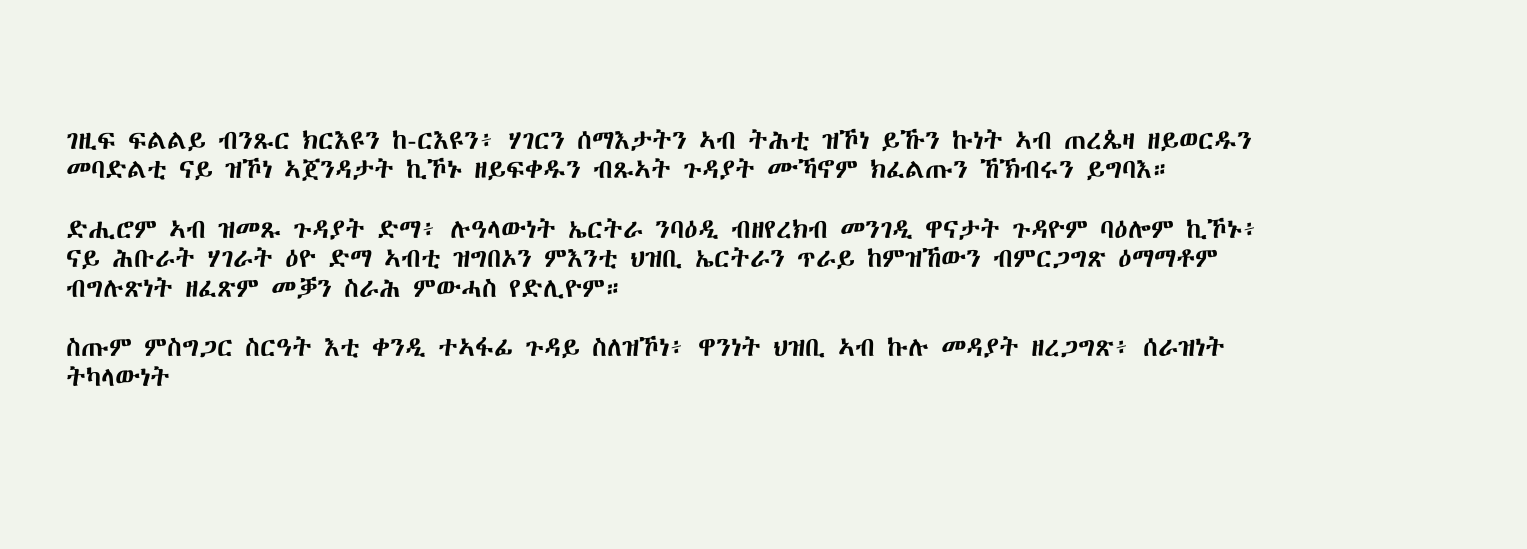ገዚፍ ፍልልይ ብንጹር ክርእዩን ከ-ርእዩን፥ ሃገርን ሰማእታትን ኣብ ትሕቲ ዝኾነ ይኹን ኩነት ኣብ ጠረጴዛ ዘይወርዱን መባድልቲ ናይ ዝኾነ ኣጀንዳታት ኪኾኑ ዘይፍቀዱን ብጹኣት ጉዳያት ሙኻኖም ክፈልጡን ኸኽብሩን ይግባእ።

ድሒሮም ኣብ ዝመጹ ጉዳያት ድማ፥ ሉዓላውነት ኤርትራ ንባዕዲ ብዘየረክብ መንገዲ ዋናታት ጉዳዮም ባዕሎም ኪኾኑ፥ ናይ ሕቡራት ሃገራት ዕዮ ድማ ኣብቲ ዝግበኦን ምእንቲ ህዝቢ ኤርትራን ጥራይ ከምዝኸውን ብምርጋግጽ ዕማማቶም ብግሉጽነት ዘፈጽም መቓን ስራሕ ምውሓስ የድሊዮም።

ስጡም ምስግጋር ስርዓት እቲ ቀንዲ ተኣፋፊ ጉዳይ ስለዝኾነ፥ ዋንነት ህዝቢ ኣብ ኩሉ መዳያት ዘረጋግጽ፥ ሰራዝነት ትካላውነት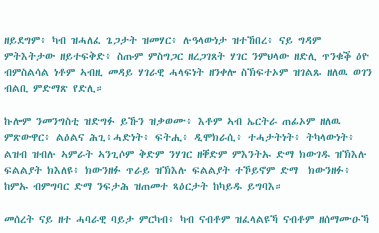ዘይደግም፥ ካብ ዝሓለፈ ጌጋታት ዝመሃር፥ ሉዓላውነታ ዝተኸበረ፥ ናይ ግዳም ምትእትታው ዘይተፍቅድ፥ ስጡም ምስግጋር ዘረጋገጸት ሃገር ንምህላው ዘድሊ ጥንቁቕ ዕዮ ብምስልሳል ነቶም ኣብዚ መዳይ ሃገራዊ ሓላፍነት ዘንቀሎ ስኽፍተኦም ዝገልጹ ዘለዉ ወገን ብልቢ ምድማጽ የድሊ።

ኩሎም ንመንግስቲ ዝድግፉ ይኹን ዝቃወሙ፥ እቶም ኣብ ኤርትራ ጠፊኦም ዘለዉ ምጽውዋር፥ ልዕልና ሕጊ፥ሓድነት፥ ፍትሒ፥ ዲሞክራሲ፥ ተሓታትነት፥ ትካላውነት፥ ልዝብ ዝብሉ ኣምራት ኣንጊሶም ቅድም ንሃገር ዘቐድም ምእንትኡ ድማ ክውገዱ ዝኽእሉ ፍልልያት ክእለዩ፥ ክውንዘፉ ጥራይ ዝኽእሉ ፍልልያት ተኾይኖም ድማ  ክውንዘፉ፥ ከምኡ ብምግባር ድማ ንፍታሕ ዝጠመተ ጻዕርታት ከካይዱ ይግባእ።

መሰረት ናይ ዘተ ሓባራዊ ባይታ ምርካብ፥ ካብ ናብቶም ዝፈላልዩኻ ናብቶም ዘሰማሙዑኻ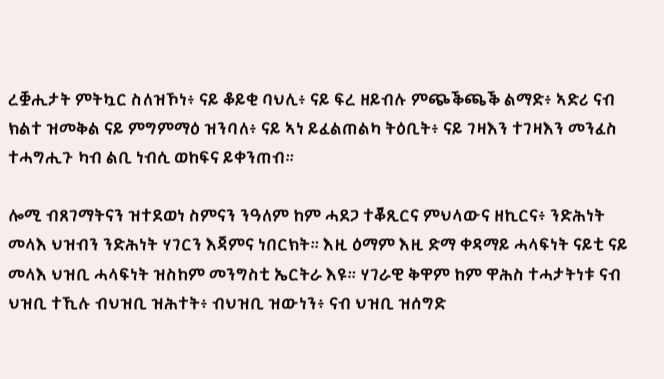ረቛሒታት ምትኳር ስለዝኾነ፥ ናይ ቆይቂ ባህሊ፥ ናይ ፍረ ዘይብሉ ምጭቕጫቕ ልማድ፥ ኣድሪ ናብ ክልተ ዝመቅል ናይ ምግምማዕ ዝንባለ፥ ናይ ኣነ ይፈልጠልካ ትዕቢት፥ ናይ ገዛእን ተገዛእን መንፈስ ተሓግሒጉ ካብ ልቢ ነብሲ ወከፍና ይቀንጠብ።

ሎሚ ብጸገማትናን ዝተደወነ ስምናን ንዓለም ከም ሓደጋ ተቖጺርና ምህላውና ዘኪርና፥ ንድሕነት መላእ ህዝብን ንድሕነት ሃገርን እጃምና ነበርክት። እዚ ዕማም እዚ ድማ ቀዳማይ ሓላፍነት ናይቲ ናይ መላእ ህዝቢ ሓላፍነት ዝስከም መንግስቲ ኤርትራ እዩ። ሃገራዊ ቅዋም ከም ዋሕስ ተሓታትነቱ ናብ ህዝቢ ተኺሉ ብህዝቢ ዝሕተት፥ ብህዝቢ ዝውነን፥ ናብ ህዝቢ ዝሰግድ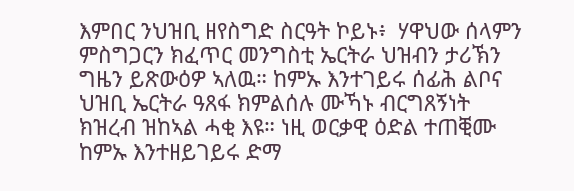እምበር ንህዝቢ ዘየስግድ ስርዓት ኮይኑ፥  ሃዋህው ሰላምን ምስግጋርን ክፈጥር መንግስቲ ኤርትራ ህዝብን ታሪኽን ግዜን ይጽውዕዎ ኣለዉ። ከምኡ እንተገይሩ ሰፊሕ ልቦና ህዝቢ ኤርትራ ዓጸፋ ክምልሰሉ ሙኻኑ ብርግጸኝነት ክዝረብ ዝከኣል ሓቂ እዩ። ነዚ ወርቃዊ ዕድል ተጠቒሙ ከምኡ እንተዘይገይሩ ድማ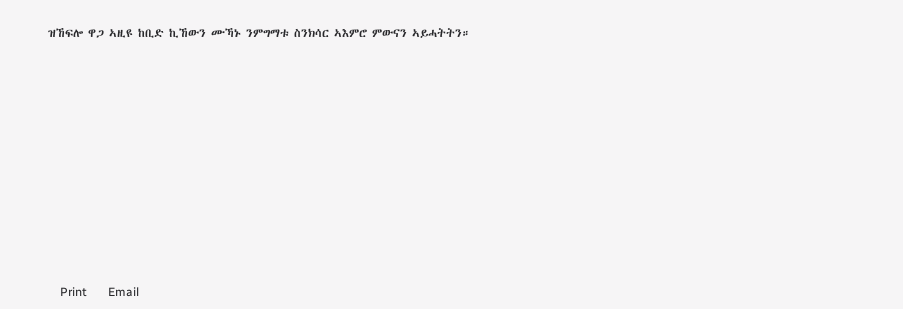ዝኸፍሎ ዋጋ ኣዚዩ ከቢድ ኪኸውን ሙኻኑ ንምግማቱ ስንክሳር ኣእምሮ ምውናን ኣይሓትትን።











    Print       Email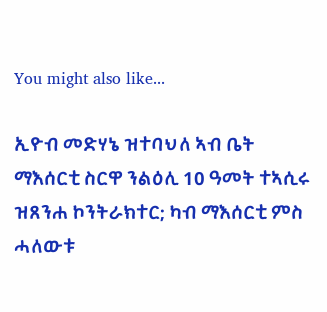You might also like...

ኢዮብ መድሃኔ ዝተባህለ ኣብ ቤት ማእሰርቲ ስርዋ ንልዕሊ 10 ዓመት ተኣሲሩ ዝጸንሐ ኮንትራክተር; ካብ ማእሰርቲ ምስ ሓለውቱ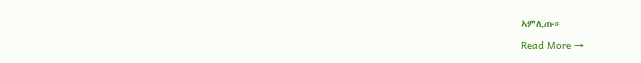ኣምሊጡ።

Read More →